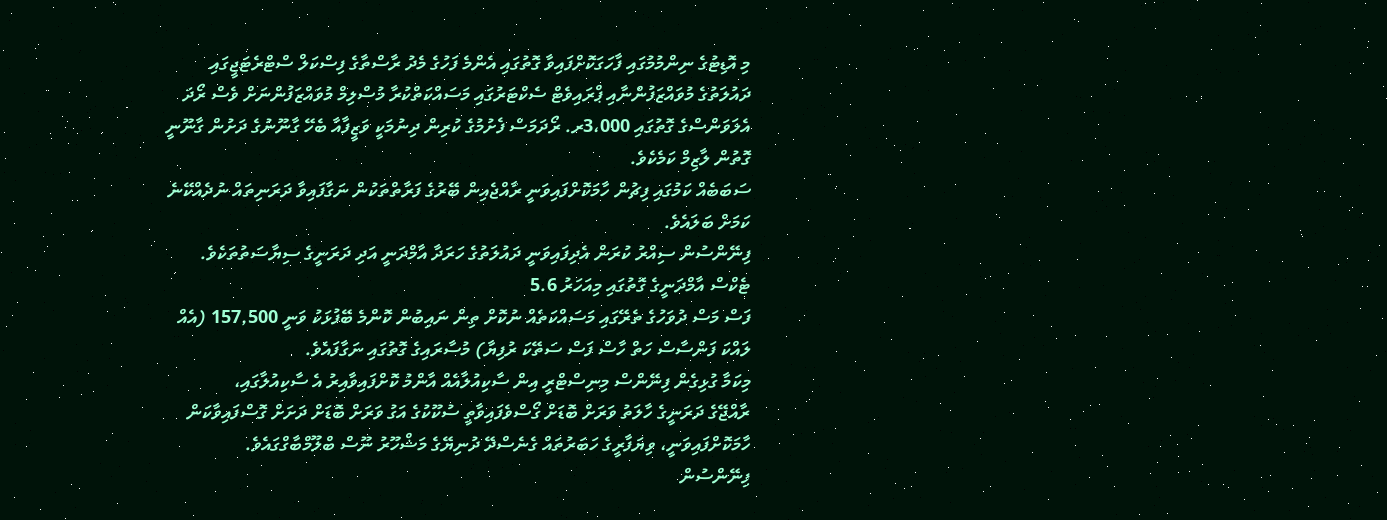މި އޮޑިޓުގެ ނިންމުމުގައި ފާހަގަކޮށްފައިވާ ގޮތުގައި އެންމެ ފަހުގެ މެދު ރާސްތާގެ ފިސްކަލް ސްޓްރެޓަޖީގައި
ދައުލަތުގެ މުވައްޒަފުންނާއި ޕްރައިވެޓް ސެކްޓަރުގައި މަސައްކަތްކުރާ މުސްލިމް މުވައްޒަފުންނަށް ވެސް ރޯދަ އެލަވަންސްގެ ގޮތުގައި 3،000ރ. ރޯދަމަސް ފެށުމުގެ ކުރިން ދިނުމަކީ ވަޒީފާއާ ބެހޭ ގާނޫނުގެ ދަށުން ގާނޫނީ ގޮތުން ލާޒިމް ކަމެކެވެ.
ސަބަބެއް ކަމުގައި ފިޗުން ހާމަކޮށްފައިވަނީ ރާއްޖެއިން ބޭރުގެ ފަރާތްތަކުން ނަގާފައިވާ ދަރަނިތައް ނުދެއްކޭނެ ކަމަށް ބަލައެވެ.
ފިނޭންސުން ސިއްރު ކުރަން އެދިފައިވަނީ ދައުލަތުގެ ހަރަދާ އާމްދަނީ އަދި ދަރަނީގެ ސިޔާސަތުތަކެވެ.
ޓެކްސް އާމްދަނީގެ ގޮތުގައި މިއަހަރު 5.6
ފަސް މަސް ދުވަހުގެ ތެރޭގައި މަސައްކަތެއް ނުކޮށް ތިން ނައިބުން ކޮންމެ ބޭފުޅަކު ވަނީ 157,500 (އެއް ލައްކަ ފަންސާސް ހަތް ހާސް ފަސް ސަތޭކަ ރުފިޔާ) މުސާރައިގެ ގޮތުގައި ނަގާފައެވެ.
މިކަމާ ގުޅިގެން ފިނޭންސް މިނިސްޓްރީ އިން ސާކިއުލާއެއް އާންމު ކޮށްފައިވާއިރު އެ ސާކިއުލާގައި،
ރާއްޖޭގެ ދަރަނީގެ ހާލަތު ވަރަށް ބޮޑަށް ގޯސްވެފައިވާތީ ސުކޫކުގެ އަގު ވަރަށް ބޮޑަށް ދަށަށް ގޮސްފައިވާކަން ހާމަކޮށްފައިވަނީ، ވިޔަފާރީގެ ހަބަރުތައް ގެނެސްދޭ ދުނިޔޭގެ މަޝްހޫރު ނޫސް ބްލޫމްބާގްގައެވެ.
ފިނޭންސުން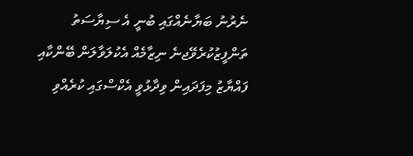ނެރުނު ބަޔާނެއްގައި ބުނީ އެ ސިޔާސަތު ތަންފީޒުކުރެވޭޖނެ ނިޒާމެއް އެކުލަވާލަން ބޭންކާއި
ފައްޔާޒު މިފަދައިން ވިދާޅުވީ އެކްސްގައި ކުރެއްވި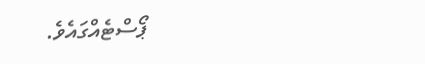ޕޯސްޓެއްގައެވެ.